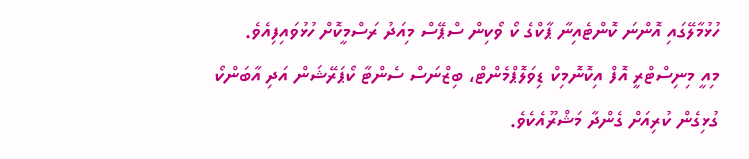ހުޅުމާލޭގައި އޮންނަ ކޮންޓެއިނާ ޕާކްގެ ކޯ ވޯކިން ސްޕޭސް މިއަދު ރަސްމީކޮށް ހުޅުވައިފިއެވެ.
މިއީ މިނިސްޓްރީ އޮފް އިކޮނޮމިކް ޑިވަލޮޕްމެންޓް، ބިޒްނަސް ސެންޓާ ކޯޕަރޭޝަން އަދި އާބަންކޯ ގުޅިގެން ކުރިއަށް ގެންދާ މަޝްރޫއެކެވެ.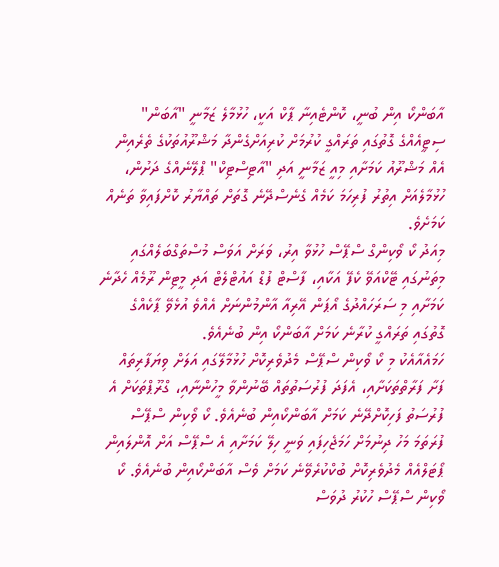އާބަންކޯ އިން ބުނީ، ކޮންޓެއިނާ ޕާކް އަކީ، ހުޅުމާލެ ޒަމާނީ "އާބަން" ސިޓީއެއްގެ ގޮތުގައި ތަރައްގީ ކުރުމަށް ކުރިއަށްގެންދާ މަޝްރޫއުތަކުގެ ތެރެއިން އެއް މަޝްރޫއު ކަމަށާއި މިއީ ޒަމާނީ އަދި "އާޓިސްޓިކް" ޕްލޭނެއްގެ ދަށުން، ހުޅުމާލެއަށް އިތުރު ފުރިހަމަ ކަމެއް ގެނެސްދޭނެ ގޮތަށް ތައްޔާރު ކޮށްފައިވާ ތަނެއް ކަމަށެވެ.
މިއަދު ކޯ ވޯކިންގް ސްޕޭސް ހުޅުވާ އިރު، ވަރަށް އަވަސް މުސްތަގްބަލެއްގައި މިތަނުގައި ޓޭކްއަވޭ ކެފޭ އަކާއި، ފާސްޓް ފުޑް އައުޓްލެޓް އަދި މީޓިން ރޫމެއް ހެދާނެ ކަމަށާއި މި ސަރަހައްދުގެ އޯޕަން އޭރިއާ އާންމުންނަށް އެއްވެ އުޅެވޭ ޕާކެއްގެ ގޮތުގައި ތަރައްގީ ކުރާނެ ކަމަށް އާބަންކޯ އިން ބުނެއެވެ.
ހަމައެއާއެކު މި ކޯ ވޯކިން ސްޕޭސް މެދުވެރިކޮށް ހުޅުމާލޭގައި އަލަށް ވިޔަފާރިތައް ފަށާ ފަރާތްތަކަށާއި، އެފަދަ ފުރުސަތުތައް ބޭނުންވާ މީހުންނާއި، ގްރޫޕްތަކަށް އެ ފުރުސަތު ފަހިކޮށްދޭނެ ކަމަށް އާބަންކޯއިން ބުނެއެވެ. ކޯ ވޯކިން ސްޕޭސް ފުރަތަމަ މަހު ދިނުމަށް ހަމަޖެހިފައި ވަނީ ހިލޭ ކަމަށާއި އެ ސްޕޭސް އަށް އޮންލައިން ޕޯޓަލްއެއް މެދުވެރިކޮށް ބުކްކުރެވޭނެ ކަމަށް ވެސް އާބަންކޯއިން ބުނެއެވެ. ކޯ ވޯކިން ސްޕޭސް ހުކުރު ދުވަސް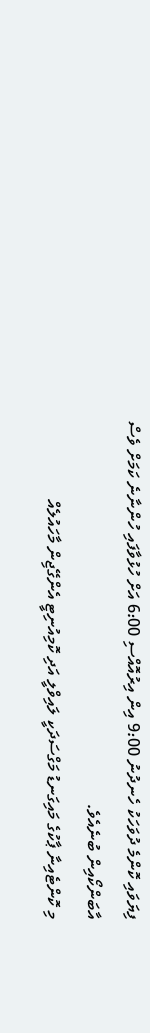ފިޔަވައި ކޮންމެ ދުވަހަކު ހެނދުނު 9:00 އިން އިރުއޮއްސި 6:00 އަށް ހުޅުވާފައި ހުންނާނެ ކަމަށް ވެސް އާބަންކޯއިން ބުނެއެވެ.
މި ކޮންޓެއިނާ ޕާކުގެ މައިގަނޑު މަގްސަދަކީ ލައިވްލީ އަދި ކޮމިއުނިޓީ އެންގޭޖިން މާހައުލެއް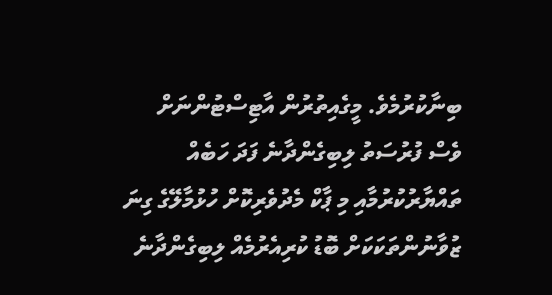ބިނާކުރުމެވެ. މީގެއިތުރުން އާޓިސްޓުންނަށް ވެސް ފުރުސަތު ލިބިގެންދާނެ ފަދަ ހަބެއް ތައްޔާރުކުރުމާއި މި ޕާކް މެދުވެރިކޮށް ހުޅުމާލޭގެ ގިނަ ޒުވާނުންތަކަކަށް ބޮޑު ކުރިއެރުމެއް ލިބިގެންދާނެ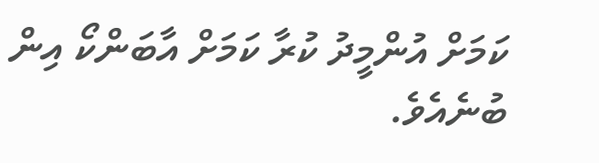ކަމަށް އުންމީދު ކުރާ ކަމަށް އާބަންކޯ އިން ބުނެއެވެ.